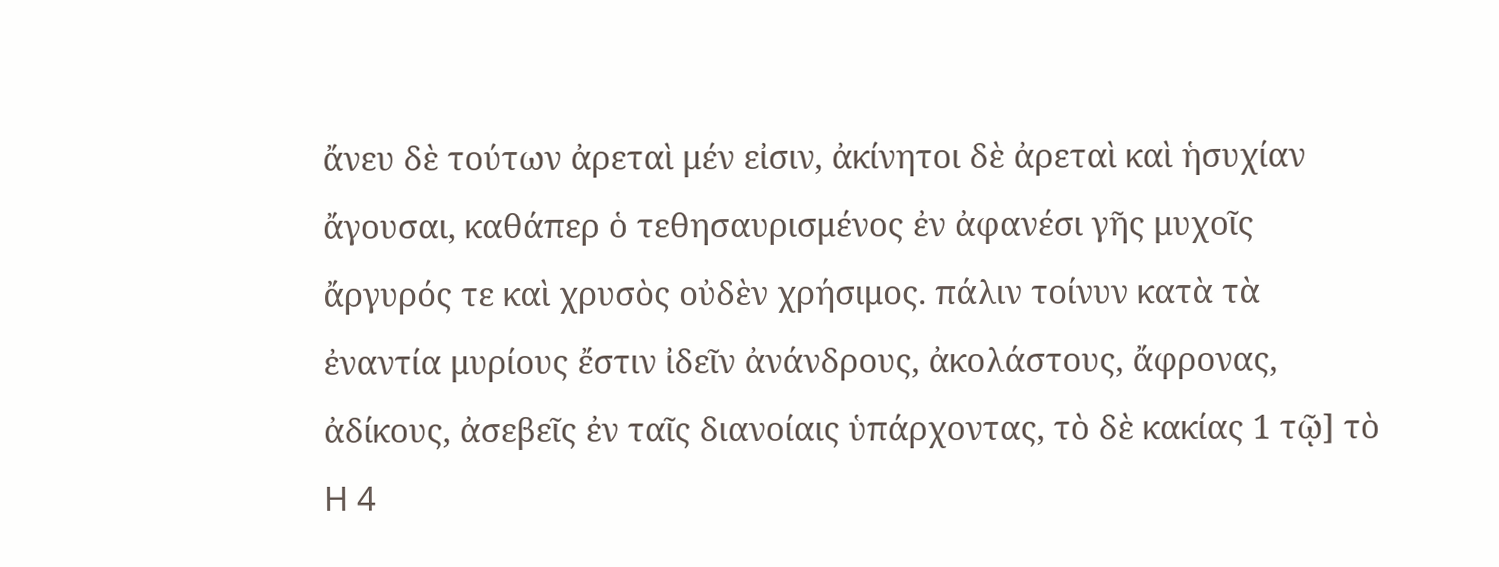ἄνευ δὲ τούτων ἀρεταὶ μέν εἰσιν, ἀκίνητοι δὲ ἀρεταὶ καὶ ἡσυχίαν ἄγουσαι, καθάπερ ὁ τεθησαυρισμένος ἐν ἀφανέσι γῆς μυχοῖς ἄργυρός τε καὶ χρυσὸς οὐδὲν χρήσιμος. πάλιν τοίνυν κατὰ τὰ ἐναντία μυρίους ἔστιν ἰδεῖν ἀνάνδρους, ἀκολάστους, ἄφρονας, ἀδίκους, ἀσεβεῖς ἐν ταῖς διανοίαις ὑπάρχοντας, τὸ δὲ κακίας 1 τῷ] τὸ H 4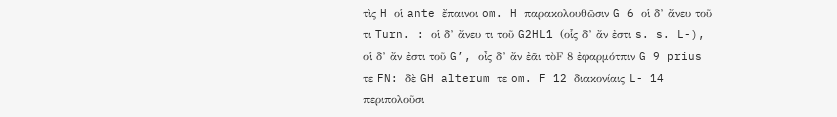τὶς H οἱ ante ἔπαινοι om. H παρακολουθῶσιν G 6 οἱ δ’ ἄνευ τοῦ τι Turn. : οἱ δ’ ἄνευ τι τοῦ G2HL1 (οἷς δ’ ἄν ἐστι s. s. L-), οἱ δ’ ἄν ἐστι τοῦ G’, οἶς δ’ ἄν ἐᾶι τὸF 8 ἐφαρμότπιν G 9 prius τε FN: δὲ GH alterum τε om. F 12 διακονίαις L- 14 περιπολοῦσι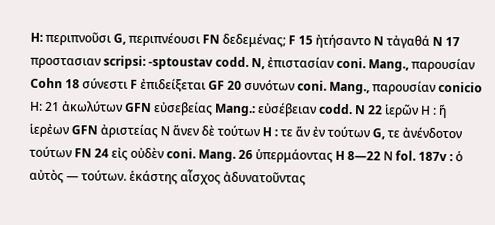H: περιπνοῦσι G, περιπνέουσι FN δεδεμένας; F 15 ἠτήσαντο N τἀγαθά N 17 προστασιαν scripsi: -sptoustav codd. N, ἐπιστασίαν coni. Mang., παρουσίαν Cohn 18 σύνεστι F ἐπιδείξεται GF 20 συνότων coni. Mang., παρουσίαν conicio Η: 21 ἀκωλύτων GFN εὐσεβείας Mang.: εὐσέβειαν codd. N 22 ἱερῶν Η : ἥ ἱερἐων GFN ἀριστείας Ν ἅνεν δὲ τούτων H : τε ἅν ἐν τούτων G, τε ἀνένδοτον τούτων FN 24 εἰς οὐδὲν coni. Mang. 26 ὑπερμάοντας H 8—22 Ν fol. 187v : ὁ αὐτὸς — τούτων. ἑκάστης αἶσχος ἀδυνατοῦντας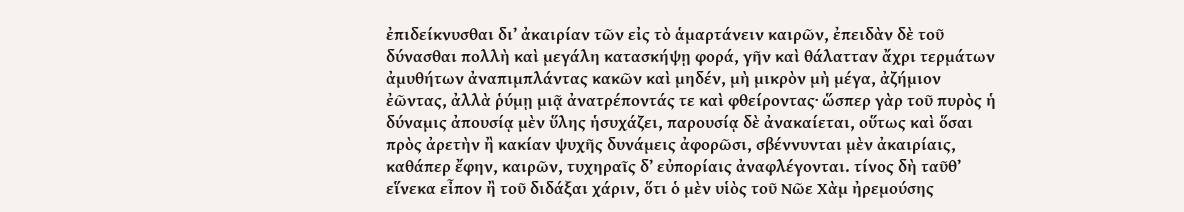ἐπιδείκνυσθαι δι’ ἀκαιρίαν τῶν εἰς τὸ ἁμαρτάνειν καιρῶν, ἐπειδὰν δὲ τοῦ δύνασθαι πολλὴ καὶ μεγάλη κατασκήψῃ φορά, γῆν καὶ θάλατταν ἄχρι τερμάτων ἀμυθήτων ἀναπιμπλάντας κακῶν καὶ μηδέν, μὴ μικρὸν μὴ μέγα, ἀζήμιον ἐῶντας, ἀλλὰ ῥύμῃ μιᾷ ἀνατρέποντάς τε καὶ φθείροντας· ὥσπερ γὰρ τοῦ πυρὸς ἡ δύναμις ἀπουσίᾳ μὲν ὕλης ἡσυχάζει, παρουσίᾳ δὲ ἀνακαίεται, οὕτως καὶ ὅσαι πρὸς ἀρετὴν ἢ κακίαν ψυχῆς δυνάμεις ἀφορῶσι, σβέννυνται μὲν ἀκαιρίαις, καθάπερ ἔφην, καιρῶν, τυχηραῖς δ’ εὐπορίαις ἀναφλέγονται. τίνος δὴ ταῦθ’ εἵνεκα εἶπον ἢ τοῦ διδάξαι χάριν, ὅτι ὁ μὲν υἱὸς τοῦ Νῶε Χὰμ ἠρεμούσης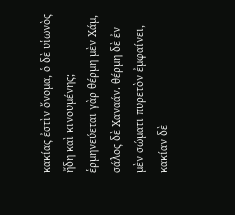κακίας ἐστὶν ὄνομα, ὁ δὲ υἱωνὸς ἤδη καὶ κινουμένης; ἑρμηνεύεται γὰρ θέρμη μὲν Χάμ, σάλος δὲ Χαναάν. θέρμη δὲ ἐν μὲν σώματι πυρετὸν ἐμφαίνει, κακίαν δὲ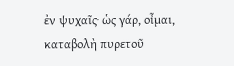ἐν ψυχαῖς· ὡς γάρ, οἶμαι, καταβολὴ πυρετοῦ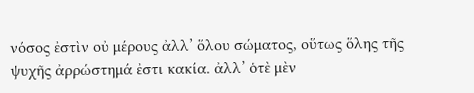νόσος ἐστὶν οὐ μέρους ἀλλ’ ὅλου σώματος, οὕτως ὅλης τῆς ψυχῆς ἀρρώστημά ἐστι κακία. ἀλλ’ ὁτὲ μὲν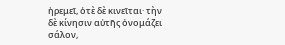ἠρεμεῖ, ὁτὲ δὲ κινεῖται· τὴν δὲ κίνησιν αὐτῆς ὀνομάζει σάλον,